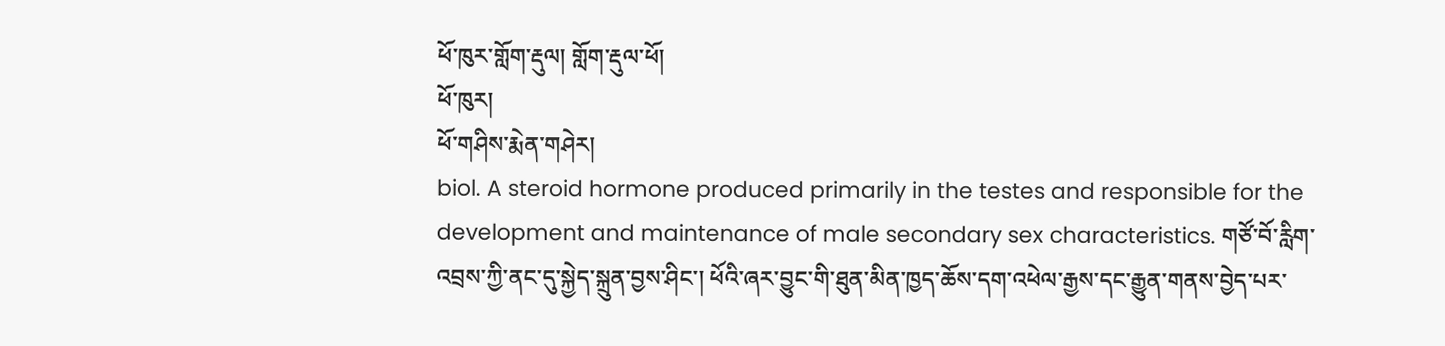ཕོ་ཁུར་གློག་རྡུལ། གློག་རྡུལ་ཕོ།
ཕོ་ཁུར།
ཕོ་གཤིས་རྨེན་གཤེར།
biol. A steroid hormone produced primarily in the testes and responsible for the development and maintenance of male secondary sex characteristics. གཙོ་བོ་རླིག་འབྲས་ཀྱི་ནང་དུ་སྐྱེད་སྐྲུན་བྱས་ཤིང་། ཕོའི་ཞར་བྱུང་གི་ཐུན་མིན་ཁྱད་ཆོས་དག་འཕེལ་རྒྱས་དང་རྒྱུན་གནས་བྱེད་པར་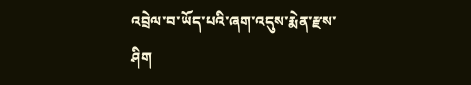འབྲེལ་བ་ཡོད་པའི་ཞག་འདུས་རྨེན་རྫས་ཤིག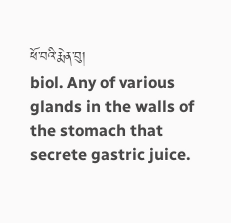ཕོ་བའི་རྨེན་བུ།
biol. Any of various glands in the walls of the stomach that secrete gastric juice.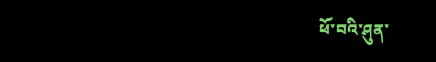ཕོ་བའི་ཤུན་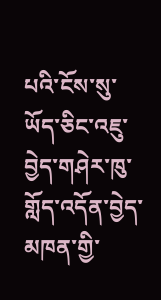པའི་ངོས་སུ་ཡོད་ཅིང་འཇུ་བྱེད་གཤེར་ཁུ་གློད་འདོན་བྱེད་མཁན་གྱི་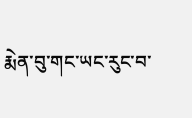རྨེན་བུ་གང་ཡང་རུང་བ་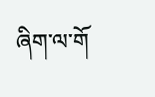ཞིག་ལ་གོ